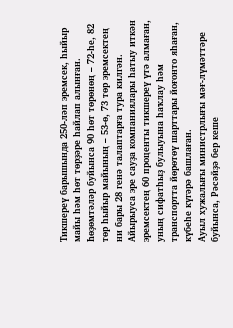Тикшереү барышында 250-ләп эремсек, һыйыр майы һәм һөт төрҙәре һайлап алынған. Һөҙөмтәләр буйынса 90 һөт төрөнөң – 72-һе, 82 төр һыйыр майының – 53-ө, 73 төр эремсектең ни бары 28 генә талаптарға тура килгән.
Айырыуса эре сауҙа компаниялары һатыу иткән эремсектең 60 проценты тикшереү үтә алмаған, уның сифатһыҙ булыуына һаҡлау һәм транспортта йөрөтөү шарттары йоғонто яһаған, күбеһе күгәрә башлаған.
Ауыл хужалығы министрлығы мәғ-лүмәттәре буйынса, Рәсәйҙә бер кеше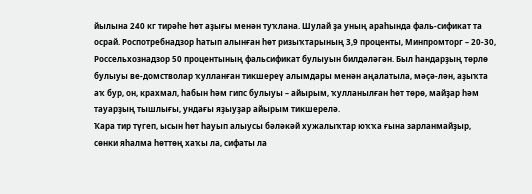йылына 240 кг тирәһе һөт аҙығы менән туҡлана. Шулай ҙа уның араһында фаль-сификат та осрай. Роспотребнадзор һатып алынған һөт ризыҡтарының 3,9 проценты, Минпромторг – 20-30, Россельхознадзор 50 процентының фальсификат булыуын билдәләгән. Был һандарҙың төрлө булыуы ве-домстволар ҡулланған тикшереү алымдары менән аңалатыла, мәҫә-лән, аҙыҡта аҡ бур, он, крахмал, һабын һәм гипс булыуы – айырым, ҡулланылған һөт төрө, майҙар һәм тауарҙың тышлығы, ундағы яҙыуҙар айырым тикшерелә.
Ҡара тир түгеп, ысын һөт һауып алыусы бәләкәй хужалыҡтар юҡҡа ғына зарланмайҙыр, сөнки яһалма һөттөң хаҡы ла, сифаты ла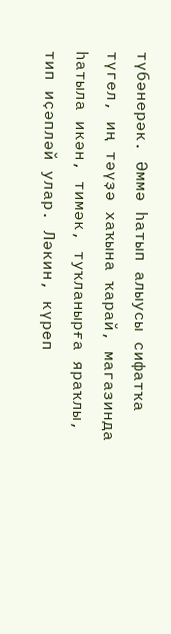түбәнерәк. Әммә һатып алыусы сифатҡа түгел, иң тәүҙә хаҡына ҡарай, магазинда һатыла икән, тимәк, туҡланырға яраҡлы, тип иҫәпләй улар. Ләкин, күреп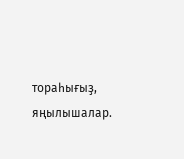тораһығыҙ, яңылышалар.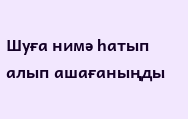Шуға нимә һатып алып ашағаныңды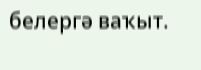белергә ваҡыт.